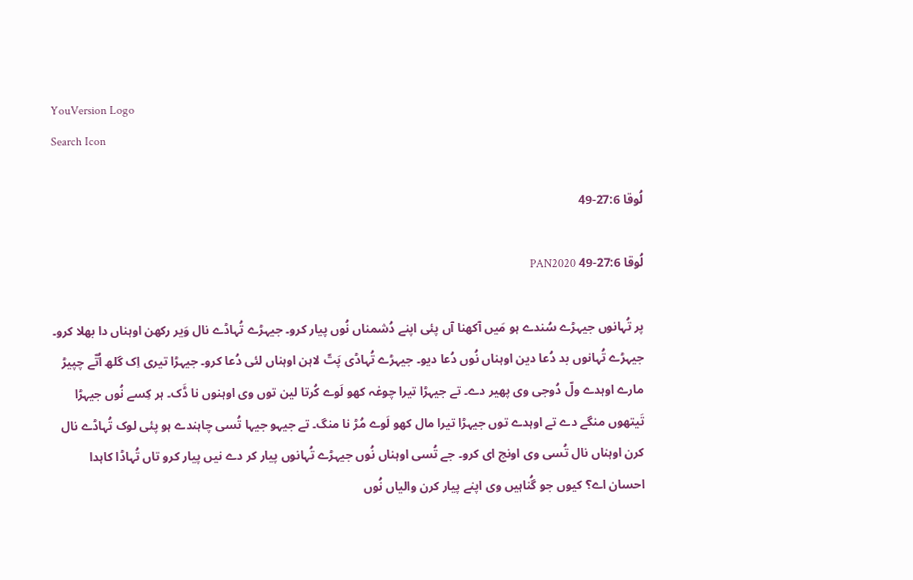YouVersion Logo
Search Icon

لُوقا 27:6-49

لُوقا 27:6-49 PAN2020

پر تُہانوں جیہڑے سُندے ہو مَیں آکھنا آں پئی اپنے دُشمناں نُوں پیار کرو۔ جیہڑے تُہاڈے نال وَیر رکھن اوہناں دا بھلا کرو۔ جیہڑے تُہانوں بد دُعا دین اوہناں نُوں دُعا دیو۔ جیہڑے تُہاڈی پَتّ لاہن اوہناں لئی دُعا کرو۔ جیہڑا تیری اِک گلھ اُتّے چپیڑ مارے اوہدے ولّ دُوجی وی پھیر دے۔ تے جیہڑا تیرا چوغہ کھو لَوے کُرتا لین توں وی اوہنوں نا ڈَک۔ ہر کِسے نُوں جیہڑا تَیتھوں منگے دے تے اوہدے توں جیہڑا تیرا مال کھو لَوے مُڑ نا منگ۔ تے جیہو جیہا تُسی چاہندے ہو پئی لوک تُہاڈے نال کرن اوہناں نال تُسی وی اونج ای کرو۔ جے تُسی اوہناں نُوں جیہڑے تُہانوں پیار کر دے نیں پیار کرو تاں تُہاڈا کاہدا احسان اے؟ کیوں جو گُناہیں وی اپنے پیار کرن والیاں نُوں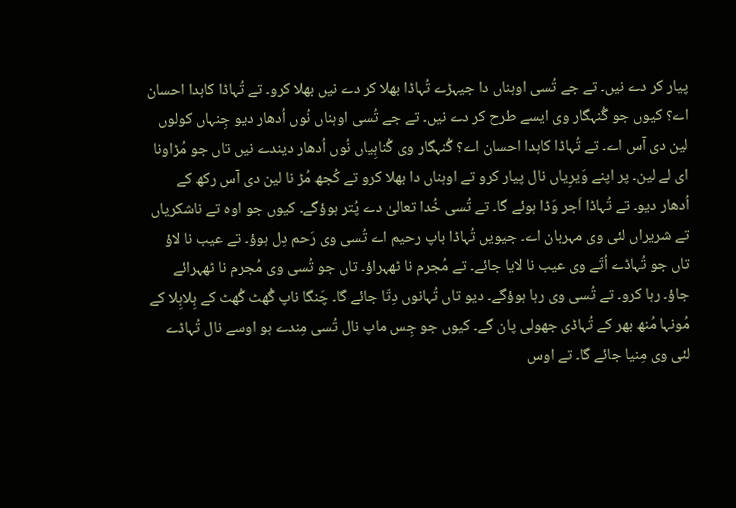پیار کر دے نیں۔ تے جے تُسی اوہناں دا جیہڑے تُہاڈا بھلا کر دے نیں بھلا کرو۔ تے تُہاڈا کاہدا احسان اے؟ کیوں جو گُنہگار وی ایسے طرح کر دے نیں۔ تے جے تُسی اوہناں نُوں اُدھار دیو جِنہاں کولوں لین دی آس اے۔ تے تُہاڈا کاہدا احسان اے؟ گُنہگار وی گُناہِیاں نُوں اُدھار دیندے نیں تاں جو مُڑاونا ای لے لین۔ پر اپنے وَیرِیاں نال پیار کرو تے اوہناں دا بھلا کرو تے کُجھ مُڑ نا لین دی آس رکھ کے اُدھار دیو۔ تے تُہاڈا اَجر وَڈا ہوئے گا۔ تے تُسی خُدا تعالیٰ دے پُتر ہوؤگے۔ کیوں جو اوہ تے ناشکریاں تے شریراں لئی وی مہربان اے۔ جیویں تُہاڈا باپ رحیم اے تُسی وی رَحم دِل ہوؤ۔ تے عیب نا لاؤ تاں جو تُہاڈے اُتّے وی عیب نا لایا جائے۔ تے مُجرم نا ٹھہراؤ۔ تاں جو تُسی وی مُجرم نا ٹھہرائے جاؤ۔ رہا کرو۔ تے تُسی وی رہا ہوؤگے۔ دیو تاں تُہانوں دِتّا جائے گا۔ چَنگا ناپ گُھٹ گُھٹ کے ہِلاہِلا کے مُونہا مُنھ بھر کے تُہاڈی جھولی پان گے۔ کیوں جو جِس ماپ نال تُسی مِندے ہو اوسے نال تُہاڈے لئی وی مِنیا جائے گا۔ تے اوس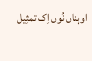اوہناں نُوں اِک تمثِیل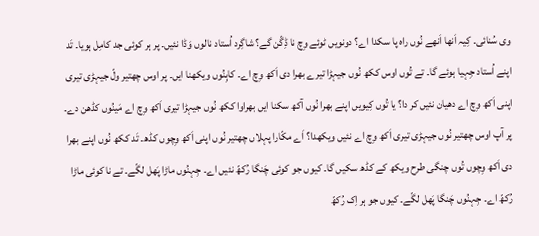وی سُنائی۔ کِیہ اَنھا اَنھے نُوں راہ پا سکدا اے؟ دونویں ٹوئے وِچ نا ڈِگّن گے؟ شاگِرد اُستاد نالوں وَڈا نئیں۔ پر ہر کوئی جد کامِل ہویا۔ تَد اپنے اُستاد جِہیا ہوئے گا۔ تے تُوں اوس ککھ نُوں جیہڑا تیرے بھرا دی اَکھ وِچ اے۔ کاہِنُوں ویکھنا ایں۔ پر اوس چھتیر ولّ جیہڑی تیری اپنی اَکھ وِچ اے دھیان نئیں کر دا؟ یا تُوں کِیویں اپنے بھرا نُوں آکھ سکنا ایں بھراوا ککھ نُوں جیہڑا تیری اَکھ وِچ اے مَینُوں کڈھن دے۔ پر آپ اوس چھتیر نُوں جیہڑی تیری اَکھ وِچ اے نئیں ویکھدا؟ اَے مکّارا پہلاں چھتیر نُوں اپنی اَکھ وِچوں کڈھ۔ تَد ککھ نُوں اپنے بھرا دی اَکھ وِچوں تُوں چنگی طرح ویکھ کے کڈھ سکیں گا۔ کیوں جو کوئی چَنگا رُکھّ نئیں اے۔ جِہنُوں ماڑا پَھل لگّے۔ تے نا کوئی ماڑا رُکھّ اے۔ جِہنُوں چَنگا پَھل لگّے۔ کیوں جو ہر اِک رُکھّ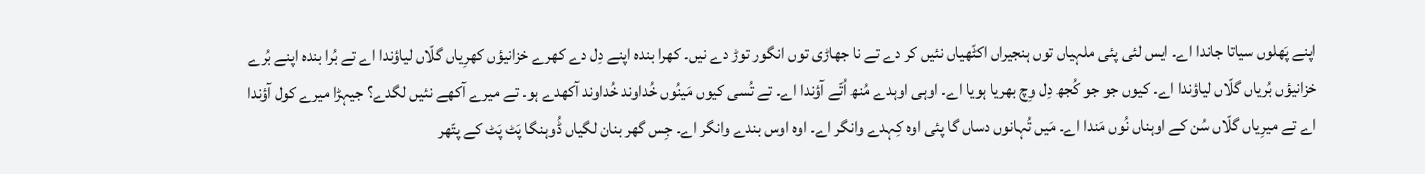اپنے پَھلوں سیاتا جاندا اے۔ ایس لئی پئی ملہیاں توں ہنجیراں اکٹّھیاں نئیں کر دے تے نا جھاڑی توں انگور توڑ دے نیں۔ کھرا بندہ اپنے دِل دے کھرے خزانیؤں کھرِیاں گلّاں لیاؤندا اے تے بُرا بندہ اپنے بُرے خزانیؤں بُریاں گلّاں لیاؤندا اے۔ کیوں جو جو کُجھ دِل وِچ بھریا ہویا اے۔ اوہی اوہدے مُنھ اُتّے آؤندا اے۔ تے تُسی کیوں مَینُوں خُداوند خُداوند آکھدے ہو۔ تے میرے آکھے نئیں لگدے؟ جیہڑا میرے کول آؤندا اے تے میرِیاں گلّاں سُن کے اوہناں نُوں مَندا اے۔ مَیں تُہانوں دساں گا پئی اوہ کِہدے وانگر اے۔ اوہ اوس بندے وانگر اے۔ جِس گھر بنان لگیاں ڈُوہنگا پَٹ پَٹ کے پتّھر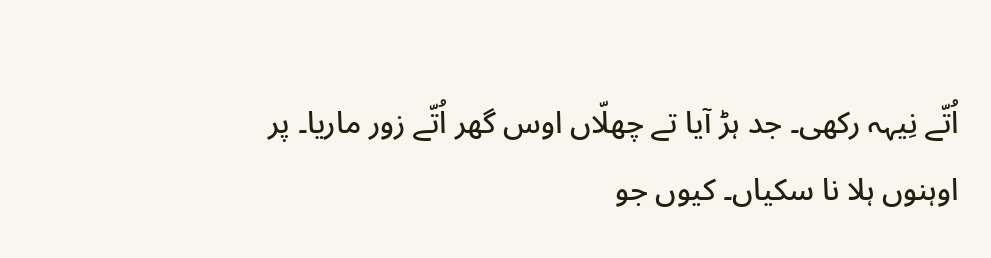اُتّے نِیہہ رکھی۔ جد ہڑ آیا تے چھلّاں اوس گھر اُتّے زور ماریا۔ پر اوہنوں ہلا نا سکیاں۔ کیوں جو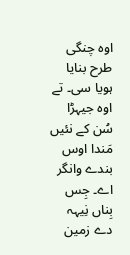اوہ چنگی طرح بنایا ہویا سی۔ تے اوہ جیہڑا سُن کے نئیں مَندا اوس بندے وانگر اے۔ جِس بِناں نِیہہ دے زمین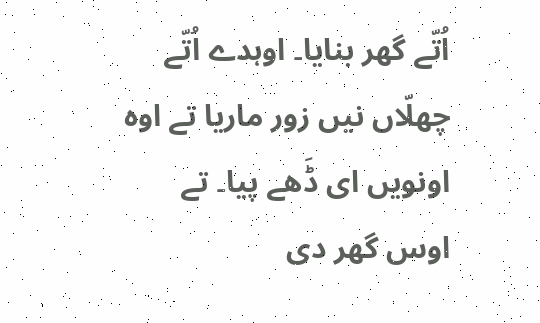اُتّے گھر بنایا۔ اوہدے اُتّے چھلّاں نیں زور ماریا تے اوہ اونویں ای ڈَھے پیا۔ تے اوس گھر دی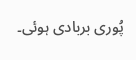پُوری بربادی ہوئی۔